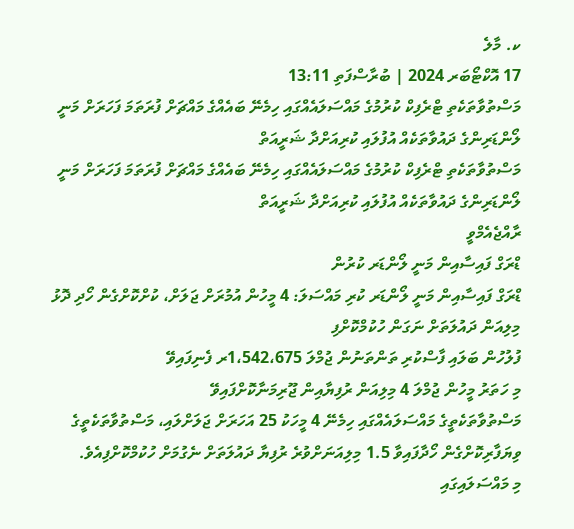ކ. މާލެ
17 އޮކްޓޯބަރ 2024 | ބުރާސްފަތި 13:11
މަސްތުވާތަކެތި ޓްރެފިކް ކުރުމުގެ މައްސަލައެއްގައި ހިމެނޭ ބައެއްގެ މައްޗަށް ފުރަތަމަ ފަހަރަށް މަނީ ލޯންޑަރިންގެ ދައުވާތަކެއް އުފުލައި ކުރިއަށްދާ ޝަރީއަތް
މަސްތުވާތަކެތި ޓްރެފިކް ކުރުމުގެ މައްސަލައެއްގައި ހިމެނޭ ބައެއްގެ މައްޗަށް ފުރަތަމަ ފަހަރަށް މަނީ ލޯންޑަރިންގެ ދައުވާތަކެއް އުފުލައި ކުރިއަށްދާ ޝަރީއަތް
ރާއްޖެއެމްވީ
ޑްރަގް ފައިސާއިން މަނީ ލޯންޑަރ ކުރުން
ޑްރަގް ފައިސާއިން މަނީ ލޯންޑަރ ކުރި މައްސަލަ: 4 މީހުން އުމުރަށް ޖަލަށް، ކުށްކޮށްގެން ހޯދި ދޮޅު މިލިއަން ދައުލަތަށް ނަގަން ހުކުމްކޮށްފި
ފުލުހުން ބަލައި ފާސްކުރި ތަންތަނުން ޖުމްލަ 1،542،675ރ ފެނިފައިވޭ
މި ހަތަރު މީހުން ޖުމްލަ 4 މިލިއަން ރުފިޔާއިން ޖޫރިމަނާކޮށްފައިވޭ
މަސްތުވާތަކެތީގެ މައްސަލައެއްގައި ހިމެނޭ 4 މީހަކު 25 އަހަރަށް ޖަލަށްލައި، މަސްތުވާތަކެތީގެ ވިޔަފާރިކޮށްގެން ހޯދާފައިވާ 1.5 މިލިއަނަށްވުރެ ރުފިޔާ ދައުލަތަށް ނެގުމަށް ހުކުމްކޮށްފިއެވެ.
މި މައްސަލައިގައި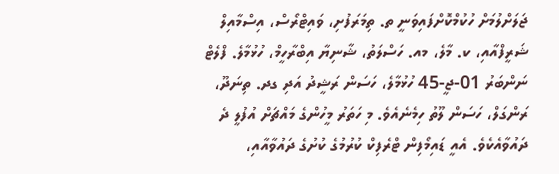ޖަލަށްލުމަށް ހުކުމްކޮށްފައިވަނީ ތ. ތިމަރަފުށި، ވައިޓްރޯސް، އިސްމާއިލް ޝަރީފްއާއި، ކ. މާލެ، މއ. ހަސްލަތު، ޝާނިޔާ އިބްރާހީމް، ހުޅުމާލެ. ފްލެޓް ނަންބަރު 01-ޖީ-45 ހުޅުމާލެ، ހަސަން ރަޝީދު އަދި ގދ. ތިނަދޫ، ރަންގަލް، ހަސަން ލޫތު ހިމެނެއެވެ. މި ހަތަރު މީހުންގެ މައްޗަށް އުފުލީ ދެ ދައުވާއެކެވެ. އެއީ ޑައިމޯފިން ޓްރެފިކް ކުރުމުގެ ކުށުގެ ދައުވާއާއި،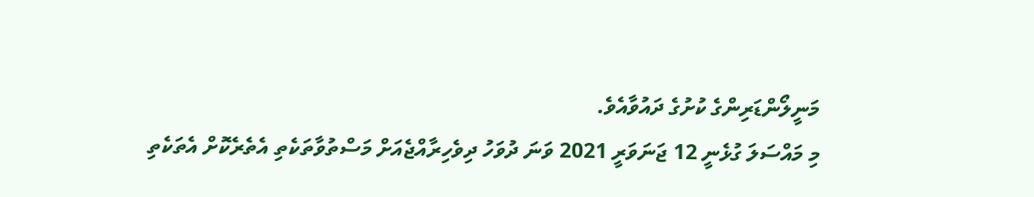މަނީލޯންޑަރިންގެ ކުށުގެ ދައުވާއެވެ.
މި މައްސަލަ ގުޅެނީ 12 ޖަނަވަރީ 2021 ވަނަ ދުވަހު ދިވެހިރާއްޖެއަށް މަސްތުވާތަކެތި އެތެރެކޮށް އެތަކެތި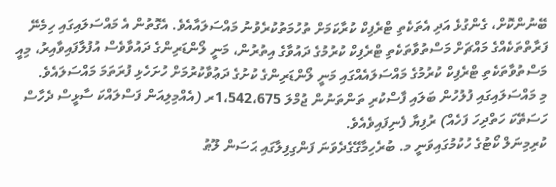ބޭނުންކޮށް، ގެންގުޅެ އަދި އެތަކެތި ޓްރެފިކް ކުރާކަމަށް ތުހުމަތުކުރެވުނު މައްސަލައާއެވެ. އެގޮތުން އެ މައްސަލައިގައި ހިމެނޭ ފަރާތްތަކެއްގެ މައްޗަށް މަސްތުވާތަކެތި ޓްރެފިކް ކުރުމުގެ ދައުވާގެ އިތުރުން، މަނީ ލޯންޑަރިންގެ ދައުވާވެސް އުފުލާފައިވާއިރު، މިއީ މަސްތުވާތަކެތި ޓްރެފިކް ކުރުމުގެ މައްސަލައެއްގައި މަނީ ލޯންޑަރިންގެ ކުށުގެ ދަޢުވާކުރުމަށް ހުށަހެޅި ފުރަތަމަ މައްސަލައެވެ.
މި މައްސަލައިގައި ފުލުހުން ބަލައި ފާސްކުރި ތަންތަނުން ޖުމްލަ 1،542،675ރ (އެއްމިލިއަން ފަސްލައްކަ ސާޅީސް ދެހާސް ހަސަތޭކަ ހަތްދިހަ ފަހެއް) ރުފިޔާ ފެނިފައިވެއެވެ.
ކުރިމިނަލް ކޯޓުގެ ހުކުމުގައިވަނީ މ. ބުރެހިމާގޭގެދެވަނަ ފަންގިފިލާގައި ޙަސަން ލޫޠު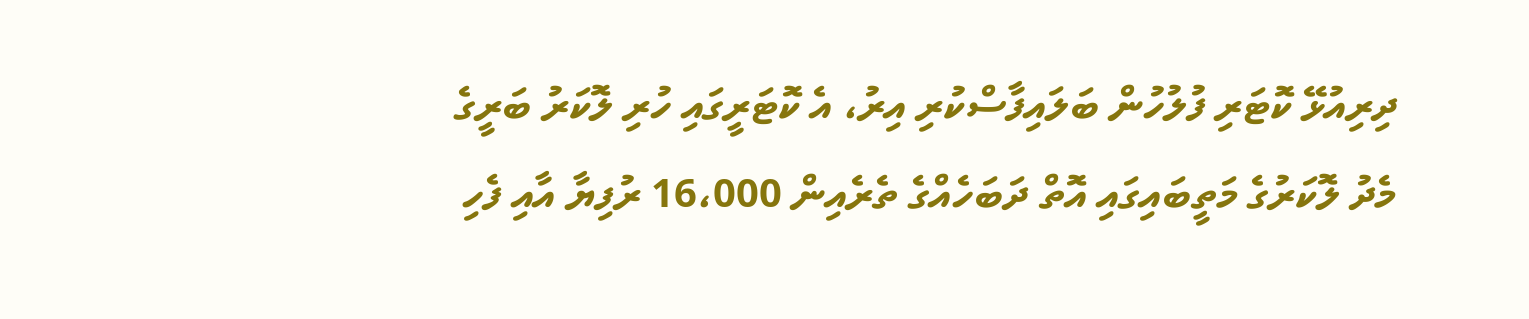ދިރިއުޅޭ ކޮޓަރި ފުލުހުން ބަލައިފާސްކުރި އިރު، އެ ކޮޓަރީގައި ހުރި ލޮކަރު ބަރީގެ މެދު ލޮކަރުގެ މަތީބައިގައި އޮތް ދަބަހެއްގެ ތެރެއިން 16،000 ރުފިޔާ އާއި ފެހި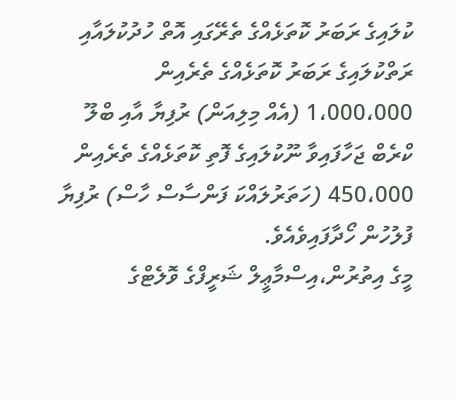ކުލައިގެ ރަބަރު ކޮތަޅެއްގެ ތެރޭގައި އޮތް ހުދުކުލައާއި ރަތްކުލައިގެ ރަބަރު ކޮތަޅެއްގެ ތެރެއިން 1،000،000 (އެއް މިލިއަން) ރުފިޔާ އާއި ބްލޫ ކްރެބް ޖަހާފައިވާ ނޫކުލައިގެ ފޮތި ކޮތަޅެއްގެ ތެރެއިން 450،000 (ހަތަރުލައްކަ ފަންސާސް ހާސް) ރުފިޔާ ފުލުހުން ހޯދާފައިވެއެވެ.
މީގެ އިތުރުން،އިސްމާޢީލް ޝަރީފްގެ ވޮލެޓްގެ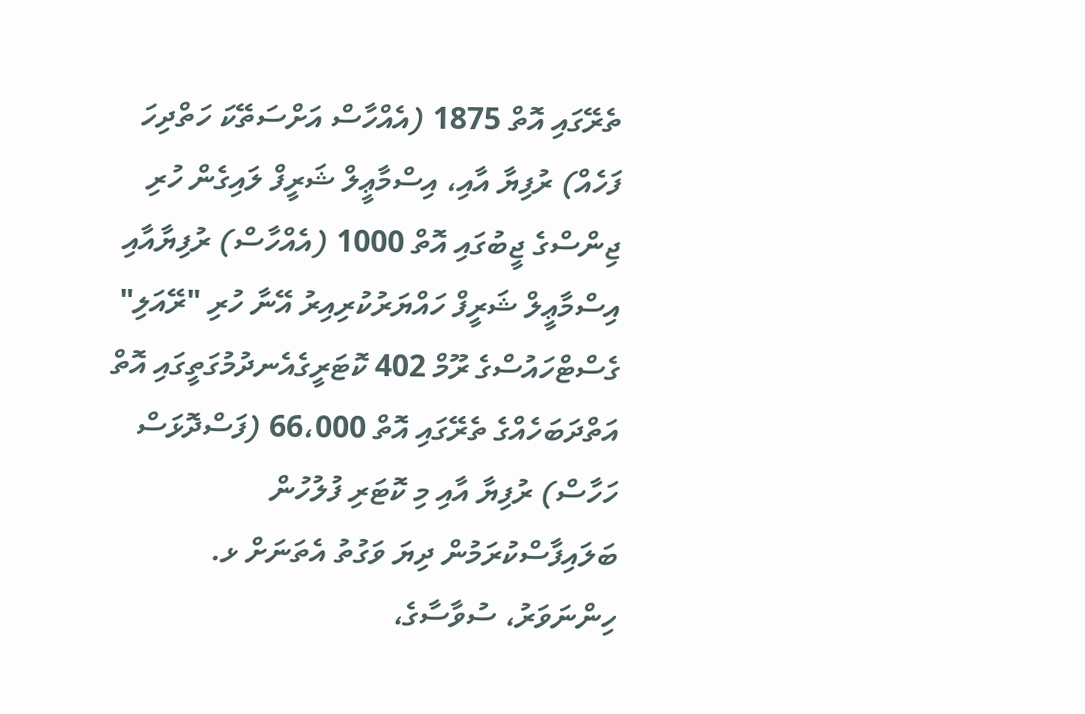ތެރޭގައި އޮތް 1875 (އެއްހާސް އަށްސަތޭކަ ހަތްދިހަ ފަހެއް) ރުފިޔާ އާއި، އިސްމާޢީލް ޝަރީފް ލައިގެން ހުރި ޖިންސްގެ ޖީބުގައި އޮތް 1000 (އެއްހާސް) ރުފިޔާއާއި އިސްމާޢީލް ޝަރީފް ހައްޔަރުކުރިއިރު އޭނާ ހުރި "ރޭއަލި" ގެސްޓްހައުސްގެ ރޫމް 402 ކޮޓަރީގެއެނދުމުގަތީގައި އޮތް އަތްދަބަހެއްގެ ތެރޭގައި އޮތް 66،000 (ފަސްދޮޅަސް ހަހާސް) ރުފިޔާ އާއި މި ކޮޓަރި ފުލުހުން ބަލައިފާސްކުރަމުން ދިޔަ ވަގުތު އެތަނަށް ޅ. ހިންނަވަރު، ސުވާސާގެ،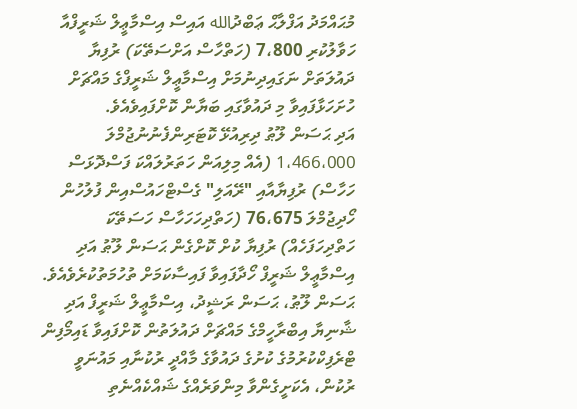މުޙައްމަދު އަފްލާޙް ޢަބްދުالله އައިސް އިސްމާޢީލް ޝަރީފްއާ ހަވާލުކުރި 7،800 (ހަތްހާސް އަށްސަތޭކަ) ރުފިޔާ ދައުލަތަށް ނަގައިދިނުމަށް އިސްމާޢީލް ޝަރީފްގެ މައްޗަށް ހުށަހަޅާފައިވާ މި ދައުވާގައި ބަޔާން ކޮށްފައިވެއެވެ.
އަދި ޙަސަން ލޫޠު ދިރިއުޅޭ ކޮޓަރިންފެނުނުޖުމްލަ 1،466،000 (އެއް މިލިއަން ހަތަރުލައްކަ ފަސްދޮޅަސް ހަހާސް) ރުފިޔާއާއި "ރޭއަލި" ގެސްޓްހައުސްއިން ފުލުހުން ހޯދިޖުމްލަ 76،675 (ހަތްދިހަހަހާސް ހަސަތޭކަ ހަތްދިހަފަހެއް) ރުފިޔާ ކުށް ކޮށްގެން ޙަސަން ލޫޠު އަދި އިސްމާޢީލް ޝަރީފް ހޯދާފައިވާ ފައިސާކަމަށް ތުހުމަތުކުރެވެއެވެ.
ޙަސަން ލޫޠު، ޙަސަން ރަޝީދު، އިސްމާޢީލް ޝަރީފް އަދި ޝާނިޔާ އިބްރާހީމްގެ މައްޗަށް ދައުލަތުން ކޮށްފައިވާ ޑައިމޯފިން ޓްރެފިކްކުރުމުގެ ކުށުގެ ދައުވާގެ މާއްދީ ރުކުނާއި މައުނަވީ ރުކުން، އެކަށީގެންވާ މިންވަރެއްގެ ޝައްކެއްނެތި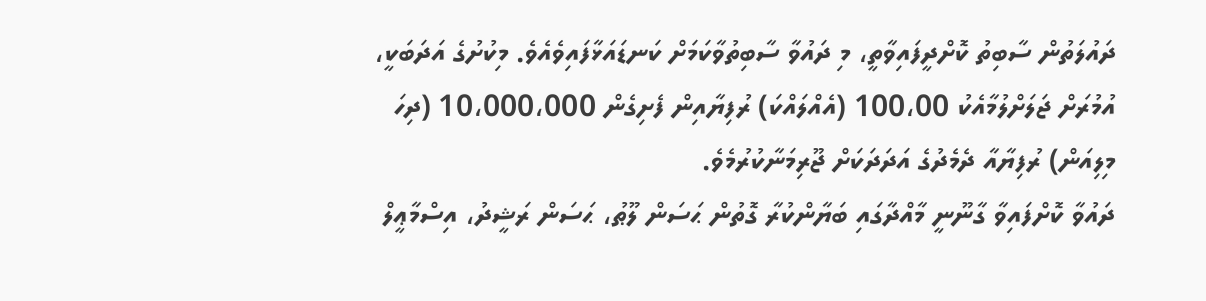ދައުލަތުން ސާބިތު ކޮށްދީފައިވާތީ، މި ދައުވާ ސާބިތުވާކަމަށް ކަނޑައަޅާފައިވެއެވެ. މިކުށުގެ އަދަބަކީ، އުމުރަށް ޖަލަށްލުމާއެކު 100،00 (އެއްލައްކަ) ރުފިޔާއިން ފެށިގެން 10،000،000 (ދިހަ މިލިއަން) ރުފިޔާއާ ދެމެދުގެ އަދަދަކަށް ޖޫރިމަނާކުރުމެވެ.
ދައުވާ ކޮށްފައިވާ ގާނޫނީ މާއްދާގައި ބަޔާންކުރާ ގޮތުން ޙަސަން ލޫޠު، ޙަސަން ރަޝީދު، އިސްމާޢީލް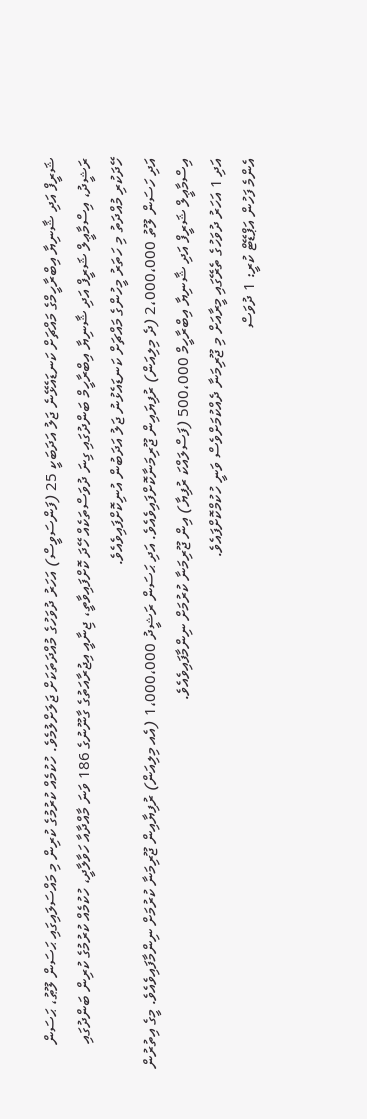ޝަރީފް އަދި ޝާނިޔާ އިބްރާހީމްގެ މައްޗަށް ކަނޑައެޅޭނެ ޖަލު އަދަބަކީ 25 (ފަންސަވީސް) އަހަރު ދުވަހުގެ މުއްދަތަކަށް ޖަލަށްލުމެވެ. ހުކުމެއް ކުރުމުގެ ކުރިން މި މައްސަލައިގައި ޙަސަން ލޫޠު، ޙަސަން ރަޝީދު، އިސްމާޢީލް ޝަރީފް އަދި ޝާނިޔާ އިބްރާހީމް ބަންދުގައި ގިނަ ދުވަސްތަކެއް ހޭދަ ކޮށްފައިވާތީ، ޖިނާއީ އިޖުރާއަތުގެ ގާނޫނުގެ 186 ވަނަ މާއްދާއާ ހަވާލާދީ، ހުކުމެއް ކުރުމުގެ ކުރިން ބަންދުގައި ހޭދަކުރި މުއްދަތު މި ހަތަރު މީހުންގެ މައްޗަށް ކަނޑައެޅުނު ޖަލު އަދަބުން އުނިކޮށްފައިވެއެވެ.
އަދި ހަސަން ލޫތު 2،000،000 (ދެ މިލިއަން) ރުފިޔައިން ޖޫރިމަނާކޮށްފައިވެއެވެ. އަދި ޙަސަން ރަޝީދު 1،000،000 (އެއ މިލިއަން) ރުފިޔާއިން ޖޫރިމަނާ ކުރުމަށް ނިންމާފައިވެއެވެ. މީގެ އިތުރުން އިސްމާޢީލް ޝަރީފް އަދި ޝާނިޔާ އިބްރާހީމް 500،000 (ފަސްލައްކަ ރުފިޔާ) އިން ޖޫރިމަނާ ކުރުމަށް ނިންމާފައިވެއެވެ.
އަދި 1 އަހަރު ދުވަހުގެ ތެރޭގައި މީރާއަށް މި ޖޫރިމަނާ ދެއްކުމަށްވެސް ވަނީ ހުކުމްކޮށްފައެވެ.
އެންމެ ފަހުން އަޕްޑޭޓް ކުރީ: 1 ދުވަސް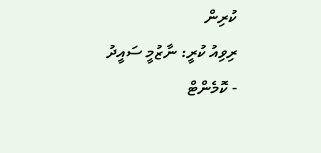ކުރިން
ރިވިއު ކުރީ: ނާޒުމީ ސައީދު
- ކޮމެންޓް